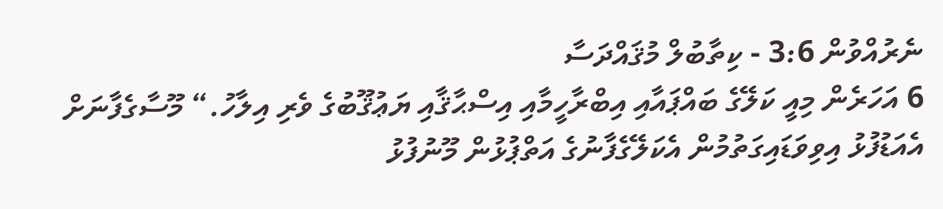ނެރުއްވުން 3:6 - ކިތާބުލް މުޤައްދަސާ
6 އަހަރެން މިއީ ކަލޭގެ ބައްޕައާއި އިބްރާހީމާއި އިސްޙާޤާއި ޔަޢުޤޫބުގެ ވެރި އިލާހު.“ މޫސާގެފާނަށް އެއަޑުފުޅު އިވިވަޑައިގަތުމުން އެކަލޭގެފާނުގެ އަތްޕުޅުން މޫނުފުޅު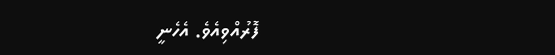ފޮރުއްވިއެވެ. އެހެނީ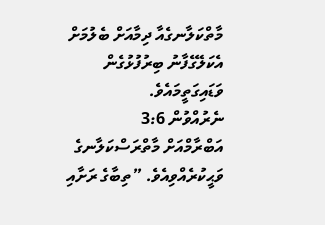މާތްކަލާނގެއާ ދިމާއަށް ބެލުމަށް އެކަލޭގެފާނު ބިރުފުޅުގެން ވަޑައިގަތީމައެވެ.
ނެރުއްވުން 3:6
އަބްރާމްއަށް މާތްރަސްކަލާނގެ ވަޙީކުރެއްވިއެވެ. ”ތިބާގެ ރަށާއި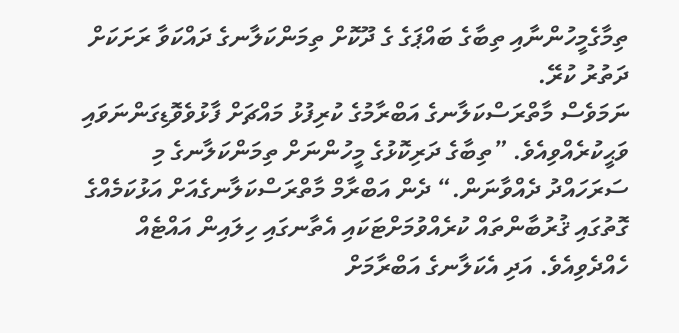ތިމާގެމީހުންނާއި ތިބާގެ ބައްޕަގެ ގެ ދޫކޮށް ތިމަންކަލާނގެ ދައްކަވާ ރަށަކަށް ދަތުރު ކުރޭ.
ނަމަވެސް މާތްރަސްކަލާނގެ އަބްރާމުގެ ކުރިފުޅު މައްޗަށް ފާޅުވެވޮޑިގަންނަވައި ވަޙީކުރެއްވިއެވެ. ”ތިބާގެ ދަރިކޮޅުގެ މީހުންނަށް ތިމަންކަލާނގެ މި ސަރަހައްދު ދެއްވާނަން.“ ދެން އަބްރާމް މާތްރަސްކަލާނގެއަށް އަޅުކަމެއްގެ ގޮތުގައި ޤުރުބާންތައް ކުރެއްވުމަށްޓަކައި އެތާނގައި ހިލައިން އައްޓެއް ހެއްދެވިއެވެ. އަދި އެކަލާނގެ އަބްރާމަށް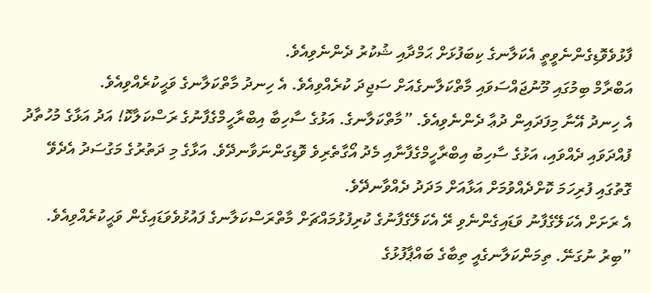ފާޅުވެވޮޑިގެންނެވީތީ އެކަލާނގެ ކިބަފުޅަށް ޙަމްދާއި ޝުކުރު ދެންނެވިއެވެ.
އަބްރާމް ބިމުގައި މޫނުޖައްސަވައި މާތްކަލާނގެއަށް ސަޖިދަ ކުރެއްވިއެވެ. އެ ހިނދު މާތްކަލާނގެ ވަޙީކުރެއްވިއެވެ.
އެ ހިނދު އޭނާ މިފަދައިން ދުޢާ ދެންނެވިއެވެ. ”މާތްކަލާނގެ. އަޅުގެ ސާހިބާ އިބްރާހީމްގެފާނުގެ ރަސްކަލާކޮ! އަދު އަޅާގެ މުހުތާދު ފުއްދަވައި ދެއްވައި، އަޅުގެ ސާހިބު އިބްރާހީމްގެފާނާއި މެދު އޯގާތެރިވެ ވޮޑިގަންނަވާނދޭވެ. އަޅާގެ މި ދަތުރުގެ މަގުސަދު އެދެވޭ ގޮތުގައި ފުރިހަމަ ކޮށްދެއްވުމަށް އަޅާއަށް މަދަދު ދެއްވާނދޭވެ.
އެ ރަށަށް އެކަލޭގެފާނު ވަޑައިގެންނެވި ރޭ އެކަލޭގެފާނުގެ ކުރިފުޅުމައްޗަށް މާތްރަސްކަލާނގެ ފައުޅުވެވަޑައިގެން ވަޙީކުރެއްވިއެވެ. ”ބިރު ނުގަނޭ. ތިމަންކަލާނގެއީ ތިބާގެ ބައްޕާފުޅުގެ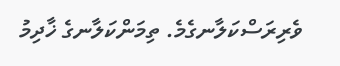ވެރިރަސްކަލާނގެމެ. ތިމަންކަލާނގެ ޚާދިމު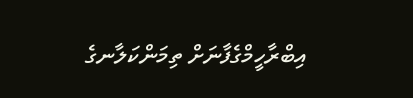އިބްރާހީމްގެފާނަށް ތިމަންކަލާނގެ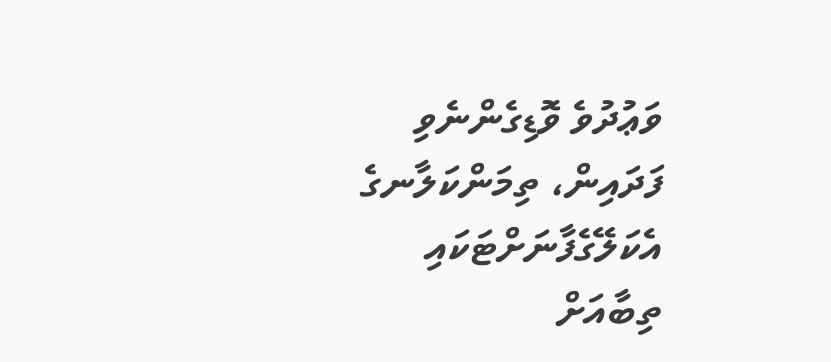ވަޢުދުވެ ވޮޑިގެންނެވި ފަދައިން، ތިމަންކަލާނގެ އެކަލޭގެފާނަށްޓަކައި ތިބާއަށް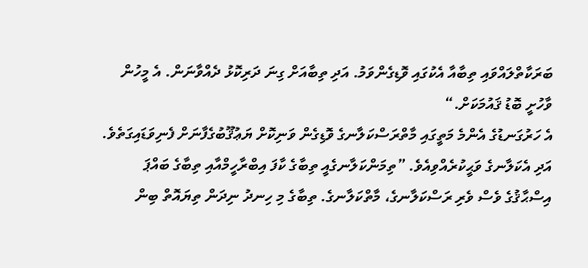ބަރަކާތްލައްވައި ތިބާއާ އެކުގައި ވޮޑިގެންވަމު. އަދި ތިބާއަށް ގިނަ ދަރިކޮޅު ދެއްވާނަން. އެ މީހުން ވާހުށީ ބޮޑު ޤައުމަކަށް.“
އެ ހަރުގަނޑުގެ އެންމެ މަތީގައި މާތްރަސްކަލާނގެ ވޮޑިގެން ވަނިކޮށް ޔަޢުޤޫބުގެފާނަށް ފެނިވަޑައިގަތެވެ. އަދި އެކަލާނގެ ވަޙީކުރެއްވިއެވެ. ”ތިމަންކަލާނގެއީ ތިބާގެ ކާފަ އިބްރާހީމްއާއި ތިބާގެ ބައްޕަ އިސްޙާޤުގެ ވެސް ވެރި ރަސްކަލާނގެ، މާތްކަލާނގެ. ތިބާގެ މި ހިނދު ނިދަން ތިޔައޮތް ބިން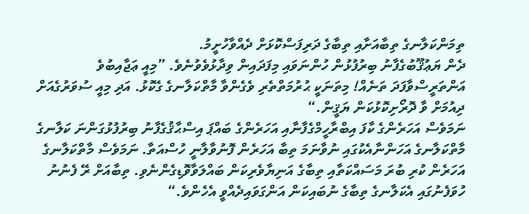ތިމަންކަލާނގެ ތިބާއަށާއި ތިބާގެ ދަރިފަސްކޮޅަށް ދެއްވާހުށީމު.
ދެން ޔަޢުޤޫބުގެފާނު ބިރުފުޅުން ހުންނަވައި މިފަދައިން ވިދާޅުވެވުނެވެ. ”މިއީ ޢަޖާއިބުވެ އަންތަރީސްވާފަދަ ތަނެއް! މިތަނަކީ ޙުރުމަތްތެރި ވެގެންވާ މާތްކަލާނގެ ގެކޮޅު. އަދި މިއީ ސުވަރުގެއަށް ދިއުމަށް ވާ ދޮރޯށިކޮޅުކަން ޔަޤީން.“
ނަމަވެސް އަހަރެންގެ ކާފަ އިބްރާހީމްގެފާނާއި އަހަރެންގެ ބައްޕަ އިސްޙާޤުގެފާނު ބިރުފުޅުގަންނަ ކަލާނގެ މާތްކަލާނގެ އަހަންނާއެކުގައި ނުވާނަމަ ތިބާ އަހަރެން ފޮނުވާލާނީ ހުސްއަތާ. ނަމަވެސް މާތްކަލާނގެ އަހަރެން ކުރި ބުރަ މަސައްކަތާއި ތިބާގެ އަނިޔާވެރިކަން ބައްލަވާވޮޑިގެންނެވި. ތިބާއަށް ރޭ ފެނުނު ހުވަފެނުގައި އެކަލާނގެ ތިބާގެ ނުބައިކަން އަންގަވައިދެއްވީ އެހެންވެ.“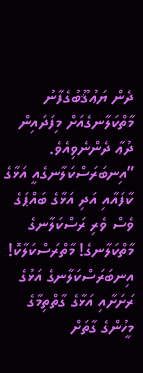ދެން ޔަޢުޤޫބުގެފާނު މާތްކަލާނގެއަށް މިފަދައިން ދުޢާ ދެންނެވިއެވެ. ”އިނބަރަސްކަލާނގެއީ އަޅާގެ ކާފައާއި އަދި އަޅާގެ ބައްޕަގެ ވެސް ވެރި ރަސްކަލާނގެ މާތްކަލާނގެ! މާތްރަސްކަލާކޮ! އިނބަރަސްކަލާނގެ އަޅުގެ ރަށަށާއި އަޅާގެ ގާތްތިމާގެ މީހުންގެ ގާތަށް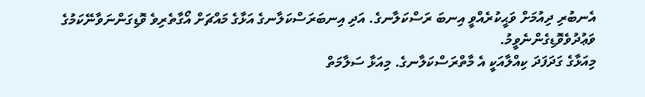އެނބުރި ދިއުމަށް ވަޙީކުރެއްވީ އިނބަ ރަސްކަލާނގެ. އަދި އިނބަރަސްކަލާނގެ އަޅާގެ މައްޗަށް އޯގާތެރިވެ ވޮޑިގަންނަވާނޭކަމުގެ ވަޢުދުވެވޮޑިގެންނެވީމު.
މިއަޅާގެ ގަދަފަދަ ކިއްލާއަކީ އެ މާތްރަސްކަލާނގެ. މިއަޅާ ސަލާމަތް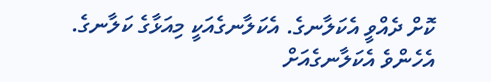ކޮށް ދެއްވީ އެކަލާނގެ. އެކަލާނގެއަކީ މިއަޅާގެ ކަލާނގެ. އެހެންވެ އެކަލާނގެއަށް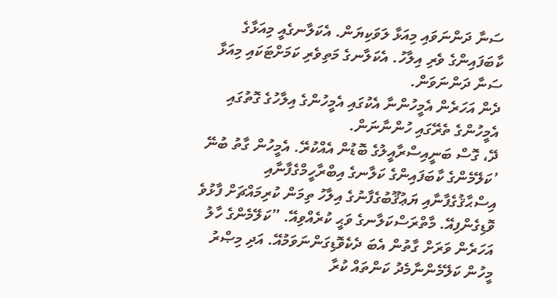ސަނާ ދަންނަވައި މިއަޅާ ލަވަކިޔަން. އެކަލާނގެއީ މިއަޅާގެ ކާބަފައިންގެ ވެރި އިލާހު. އެކަލާނގެ މަތިވެރި ކަމަށްޓަކައި މިއަޅާ ސަނާ ދަންނަވަން.
ދެން އަހަރެން އެމީހުންނާ އެކުގައި އެމީހުންގެ އިލާހުގެ ގޮތުގައި އެމީހުންގެ ތެރޭގައި ހުންނާނަން.
ދޭ، ގޮސް ބަނީއިސްރާއީލުގެ ބޮޑުން އެއްކުރޭ. އެމީހުން ގާތު ބުނޭ ’ކަލޭމެންގެ ކާބަފައިންގެ ކަލާނގެ އިބްރާހީމްގެފާނާއި އިސްޙާޤުގެފާނާއި ޔަޢުޤޫބުގެފާނުގެ އިލާހު ތިމަން ކުރިމައްޗަށް ފާޅުވެ ވޮޑިގެންފިއޭ. މާތްރަސްކަލާނގެ ވަޙީ ކުރެއްވިއޭ. ”ކަލޭމެންގެ ހާލު އަހަރެން ވަރަށް ގާތުން އެބަ ދެކެވޮޑިގަންނަވަމުއޭ. އަދި މިޞްރު މީހުން ކަލޭމެންނާމެދު ކަންތައް ކުރާ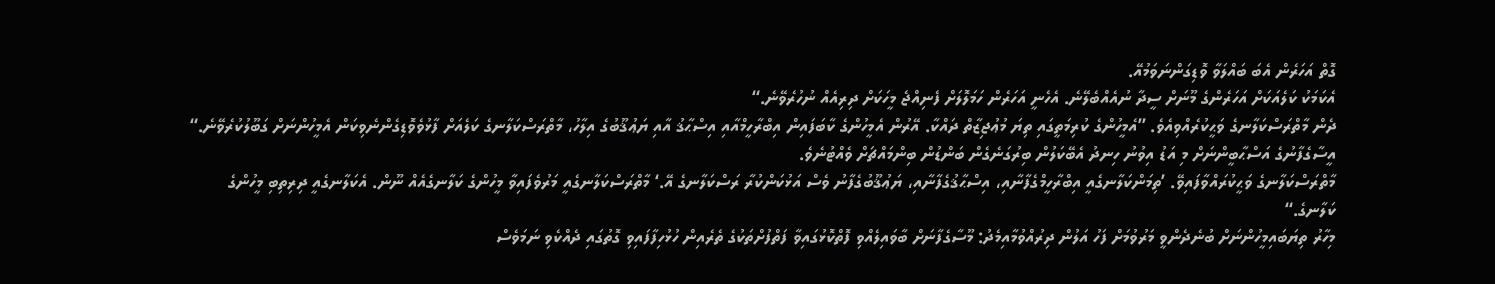ގޮތް އަހަރެން އެބަ ބައްލަވާ ވޮޑިގަންނަވަމުއޭ.
އެކަމަކު ކަލެއަކަށް އަހަރެންގެ މޫނަށް ސީދާ ނުއެއްބެލޭނެ. އެހެނީ އަހަރެން ހަމަލޮލަށް ފެނިއްޖެ މީހަކަށް ދިރިއެއް ނުހުރެވޭނެ.“
ދެން މާތްރަސްކަލާނގެ ވަޙީކުރެއްވިއެވެ. ”އެމީހުންގެ ކުރިމަތީގައި ތިޔަ މުޢުޖިޒާތް ދައްކާ. އޭރުން އެމީހުންގެ ކާބަފައިން އިބްރާހީމްއާއި އިސްޙާޤު އާއި ޔަޢުޤޫބުގެ އިލާހު، މާތްރަސްކަލާނގެ ކަލެއަށް ފާޅުވެވޮޑިގެންނެވިކަން އެމީހުންނަށް ގަބޫލުކުރެވޭނެ.“
އީސާގެފާނުގެ އަސްޙާބީންނަށް މި އަޑު އިވުނު ހިނދު އެބޭކަލުން ބިރުގަނެގެން ބަންޑުން ބިންމައްޗަށް ވެއްޓުނެވެ.
މާތްރަސްކަލާނގެ ވަޙީކުރައްވާފައިވޭ. ’ތިމަންކަލާނގެއީ އިބްރާހީމްގެފާނާއި، އިސްޙާޤުގެފާނާއި، ޔަޢުޤޫބުގެފާނު ވެސް އަޅުކަންކުރާ ރަސްކަލާނގެ އޭ.‘ މާތްރަސްކަލާނގެއީ މަރުވެފައިވާ މީހުންގެ ކަލާނގެއެއް ނޫން. އެކަލާނގެއީ ދިރިތިބި މީހުންގެ ކަލާނގެ.“
މިހާރު ތިޔަބައިމީހުންނަށް ބުނެދެންވީ މަރުވުމަށް ފަހު އަލުން ދިރުއްވުމާއިމެދު: މޫސާގެފާނަށް ބާވައިލެއްވި ފޮތްކޮޅުގައިވާ ފަތްފުށްތަކުގެ ތެރެއިން ހުޅުހިފާފައިވި ގޮތުގައި ދެއްކެވި ނަމަވެސް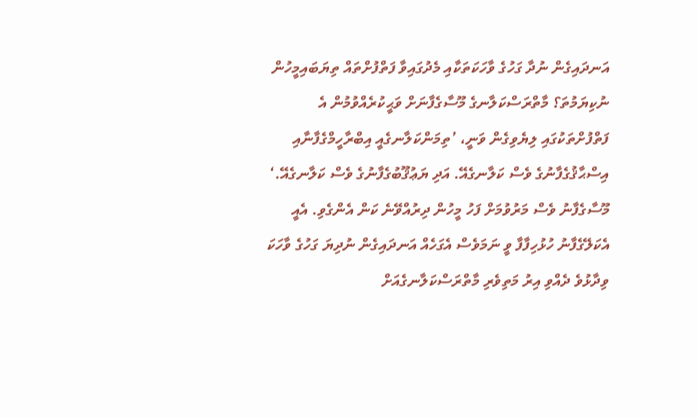އަނދައިގެން ނުދާ ގަހުގެ ވާހަކަތަކާއި މެދުގައިވާ ފަތްފުށްތައް ތިޔަބައިމީހުން ނުކިޔަމުތަ؟ މާތްރަސްކަލާނގެ މޫސާގެފާނަށް ވަޙީކުރެއްވުމުން އެ ފަތްފުށްތަކުގައި ލިޔެވިގެން ވަނީ، ’ތިމަންކަލާނގެއީ އިބްރާހީމްގެފާނާއި އިސްޙާޤުގެފާނުގެ ވެސް ކަލާނގެއޭ. އަދި ޔަޢުޤޫބުގެފާނުގެ ވެސް ކަލާނގެއޭ.‘
މޫސާގެފާނު ވެސް މަރުވުމަށް ފަހު މީހުން ދިރުއްވޭނެ ކަން އެންގެވި. އެއީ އެކަލޭގެފާނު ހުޅުހިފާފާ ވީ ނަމަވެސް އެގަހެއް އަނދައިގެން ނުދިޔަ ގަހުގެ ވާހަކަ ވިދާޅުވެ ދެއްވި އިރު މަތިވެރި މާތްރަސްކަލާނގެއަށް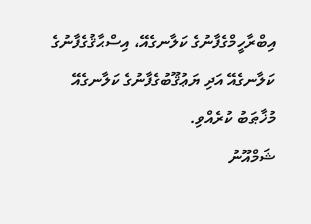އިބްރާހީމްގެފާނުގެ ކަލާނގެއޭ، އިސްޙާޤުގެފާނުގެ ކަލާނގެއޭ އަދި ޔަޢުޤޫބުގެފާނުގެ ކަލާނގެއޭ މުޚާޠަބު ކުރެއްވި.
ޝަމްއޫނު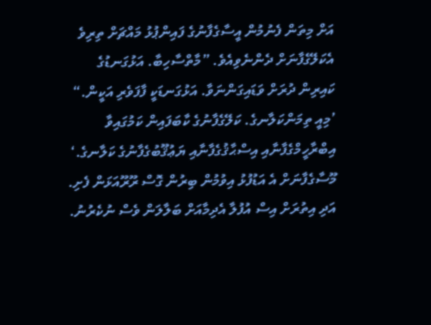އަށް މިތަން ފެނުމުން އީސާގެފާނުގެ ފައިންޕުޅު މައްޗަށް ތިރިވެ އެކަލޭގެފާނަށް ދެންނެވިއެވެ. ”މާތްސާހިބާ. އަޅުގަނޑުގެ ކައިރިން ދުރަށް ވަޑައިގަންނަވާ. އަޅުގަނޑަކީ ފާފަވެރި އަކީން.“
’މިއީ ތިމަންކަލާނގެ. ކަލޭގެފާނުގެ ކާބަފައިން ކަމުގައިވާ އިބްރާހީމްގެފާނާއި އިސްޙާޤުގެފާނާއި ޔަޢުޤޫބުގެފާނުގެ ކަލާނގެ.‘ މޫސާގެފާނަށް އެ އަޑުފުޅު އިވުމުން ބިރުން ގޮސް ރޫރޫއަޅަން ފެށި. އަދި އިތުރަށް އިސް އުފުލާ އެދިމާއަށް ބަލާލަން ވެސް ނުކެރުނު.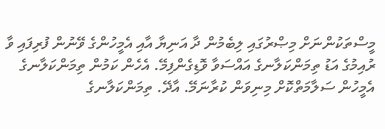މީސްތަކުންނަށް މިޞްރުގައި ލިބެމުން ދާ އަނިޔާ އާއި އެމީހުންގެ ވޭނުން ފުރިފައި ވާ ރުއިމުގެ އަޑު ތިމަންކަލާނގެ އައްސަވާ ވޮޑިގެންފިމޭ. އެހެން ކަމުން ތިމަންކަލާނގެ އެމީހުން ސަލާމަތްކޮށް މިނިވަން ކުރާނަމޭ. އާދޭ. ތިމަންކަލާނގެ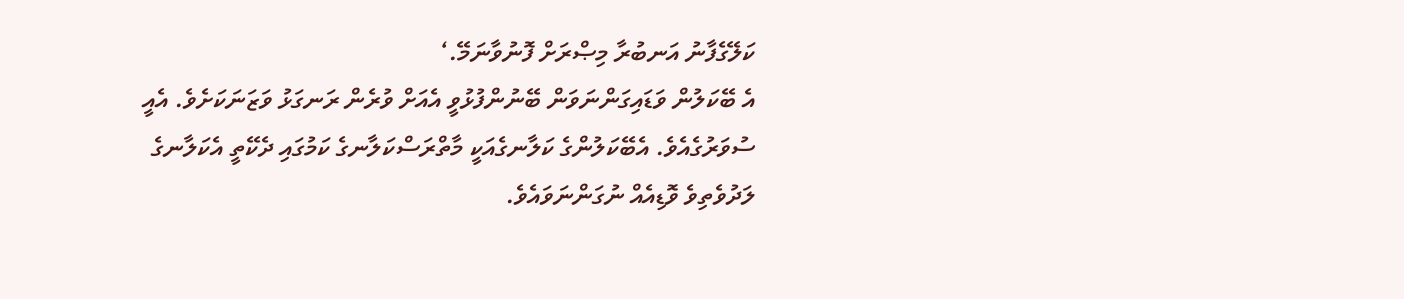ކަލޭގެފާނު އަނބުރާ މިޞްރަށް ފޮނުވާނަމޭ.‘
އެ ބޭކަލުން ވަޑައިގަންނަވަން ބޭނުންފުޅުވީ އެއަށް ވުރެން ރަނގަޅު ވަޒަނަކަށެވެ. އެއީ ސުވަރުގެއެވެ. އެބޭކަލުންގެ ކަލާނގެއަކީ މާތްރަސްކަލާނގެ ކަމުގައި ދެކޭތީ އެކަލާނގެ ލަދުވެތިވެ ވޮޑިއެއް ނުގަންނަވައެވެ.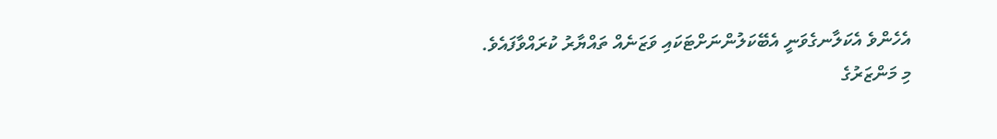އެހެންވެ އެކަލާނގެވަނީ އެބޭކަލުންނަށްޓަކައި ވަޒަނެއް ތައްޔާރު ކުރައްވާފައެވެ.
މި މަންޒަރުގެ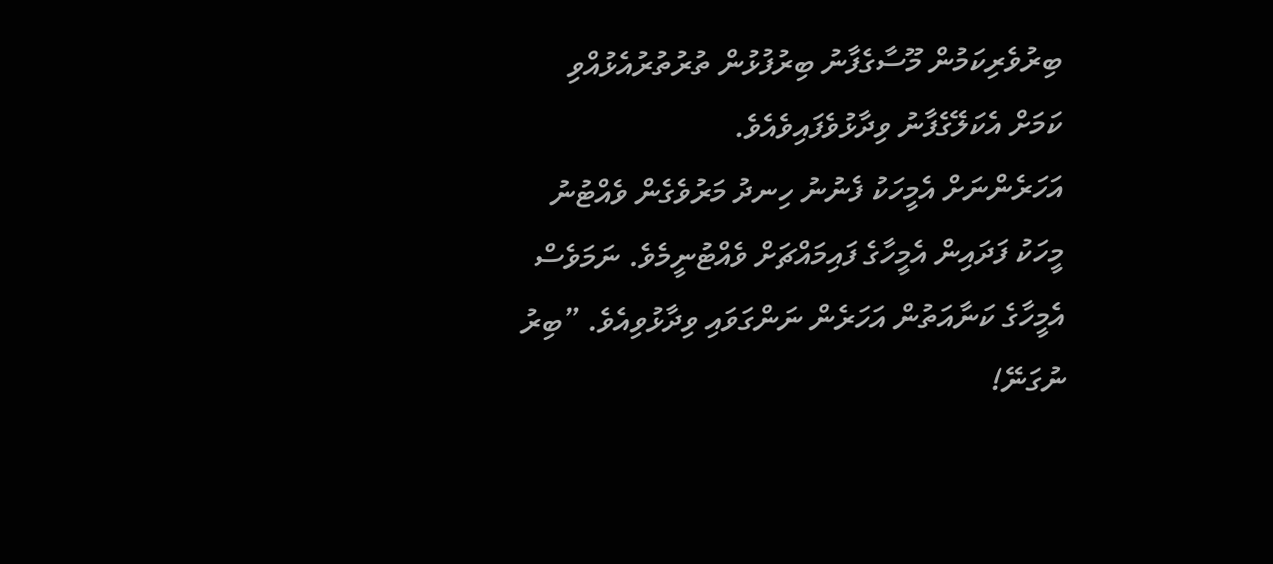ބިރުވެރިކަމުން މޫސާގެފާނު ބިރުފުޅުން ތުރުތުރުއެޅުއްވި ކަމަށް އެކަލޭގެފާނު ވިދާޅުވެފައިވެއެވެ.
އަހަރެންނަށް އެމީހަކު ފެނުނު ހިނދު މަރުވެގެން ވެއްޓުނު މީހަކު ފަދައިން އެމީހާގެ ފައިމައްޗަށް ވެއްޓުނީމެވެ. ނަމަވެސް އެމީހާގެ ކަނާއަތުން އަހަރެން ނަންގަވައި ވިދާޅުވިއެވެ. ”ބިރު ނުގަނޭ!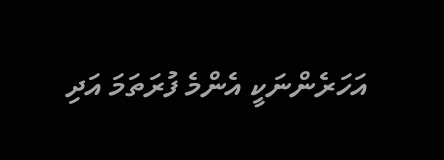އަހަރެންނަކީ އެންމެ ފުރަތަމަ އަދި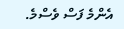އެންމެ ފަސް ވެސްމެ.